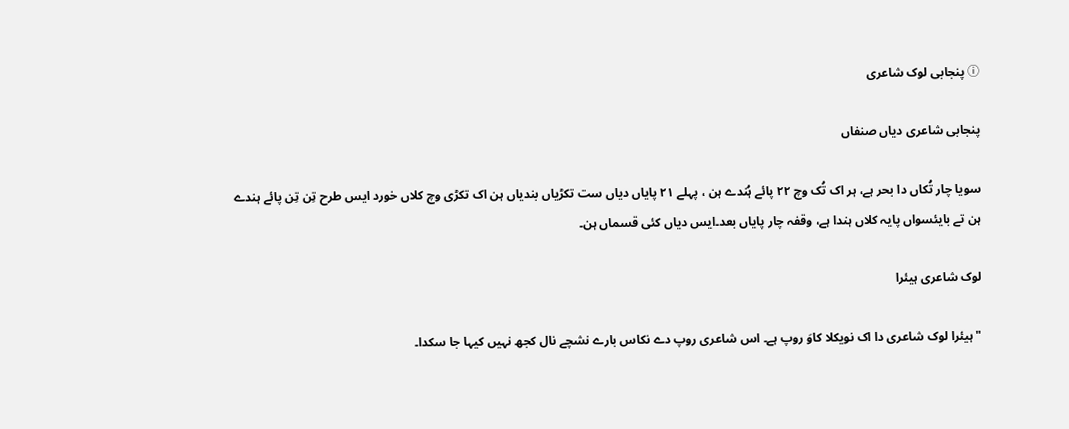ⓘ پنجابی لوک شاعری

پنجابی شاعری دیاں صنفاں

سویا چار تُکاں دا بحر ہے، ہر اک تُک وچ ٢٢ پائے ہُندے ہن ، پہلے ٢١ پایاں دیاں ست تکڑیاں بندیاں ہن اک تکڑی وچ کلاں خورد ایس طرح تِن تِن پائے ہندے ہن تے بایئسواں پایہ کلاں ہندا ہے، وقفہ چار پایاں بعد۔ایس دیاں کئی قسماں ہن۔

لوک شاعری ہیئرا

" ہیئرا لوک شاعری دا اک نویکلا کاوَ روپ ہے۔ اس شاعری روپ دے نکاس بارے نشچے نال کجھ نہیں کیہا جا سکدا۔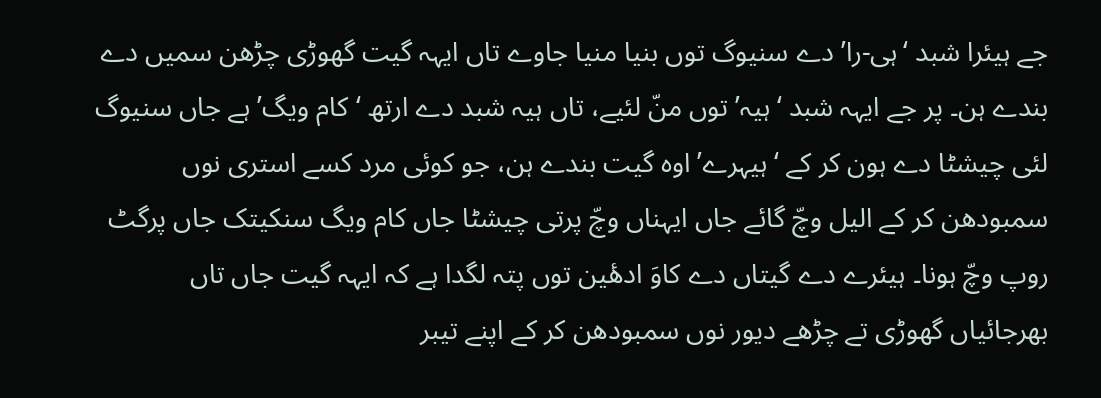جے ہیئرا شبد ‘ہی-را’ دے سنیوگ توں بنیا منیا جاوے تاں ایہہ گیت گھوڑی چڑھن سمیں دے بندے ہن۔ پر جے ایہہ شبد ‘ہیہ’ توں منّ لئیے، تاں ہیہ شبد دے ارتھ ‘کام ویگ’ ہے جاں سنیوگ لئی چیشٹا دے ہون کر کے ‘ہیہرے’ اوہ گیت بندے ہن، جو کوئی مرد کسے استری نوں سمبودھن کر کے الیل وچّ گائے جاں ایہناں وچّ پرتی چیشٹا جاں کام ویگ سنکیتک جاں پرگٹ روپ وچّ ہونا۔ ہیئرے دے گیتاں دے کاوَ ادھٔین توں پتہ لگدا ہے کہ ایہہ گیت جاں تاں بھرجائیاں گھوڑی تے چڑھے دیور نوں سمبودھن کر کے اپنے تیبر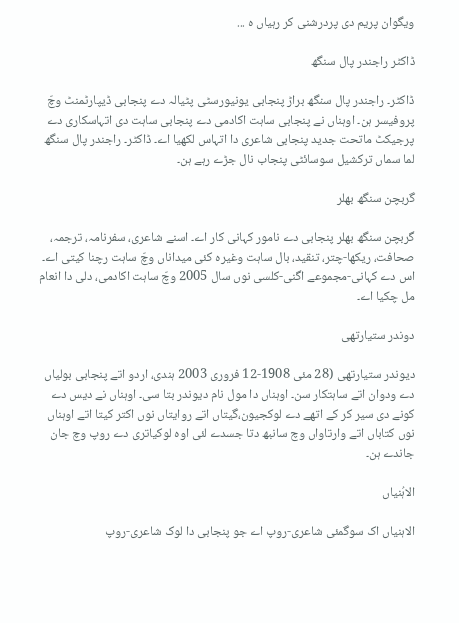ویگوان پریم دی پردرشنی کر رہیاں ہ ...

ڈاکٹر راجندر پال سنگھ

ڈاکٹر۔ راجندر پال سنگھ براڑ پنجابی یونیورسٹی پٹیالہ دے پنجابی ڈیپارٹمنٹ وچّ پروفیسر ہن۔ اوہناں نے پنجابی ساہت اکادمی دے پنجابی ساہت دی اتہاسکاری دے پرجیکٹ ماتحت جدید پنجابی شاعری دا اتہاس لکھیا اے۔ ڈاکٹر۔ راجندر پال سنگھ لما سماں ترکشیل سوسائٹی پنجاب نال جڑے رہے ہن۔

گربچن سنگھ بھلر

گربچن سنگھ بھلر پنجابی دے نامور کہانی کار اے۔ اسنے شاعری، سفرنامہ، ترجمہ، صحافت، ریکھا-چتر، تنقید، بال ساہت وغیرہ کئی میداناں وچّ ساہت رچنا کیتی اے۔ اس دے کہانی-مجموعے اگنی-کلسی نوں سال 2005 وچّ ساہت اکادمی، دلی دا انعام مل چکیا اے۔

دوندر ستیارتھی

دیوندر ستیارتھی (28 مئی 1908-12 فروری 2003 ہندی، اردو اتے پنجابی بولیاں دے ودوان اتے ساہتکار سن۔ اوہناں دا مول نام دیوندر بتا سی۔ اوہناں نے دیس دے کونے دی سیر کر کے اتھے دے لوکجیون،گیتاں اتے روایتاں نوں اکتر کیتا اتے اوہناں نوں کتاباں اتے وارتاواں وچ سانبھ دتا جسدے لئی اوہ لوکیاتری دے روپ وچ جان جاندے ہن۔

الاہُنیاں

الاہنیاں اک سوگمئی شاعری-روپ اے جو پنجابی دا لوک شاعری-روپ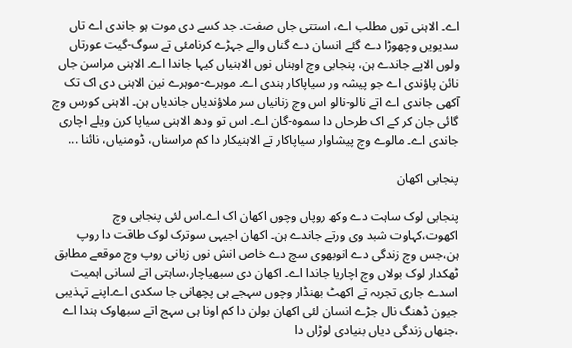اے۔ الاہنی توں مطلب اے، استتی جاں صفت۔ جد کسے دی موت ہو جاندی اے تاں سدیویں وچھوڑا دے گئے انسان دے گناں والے جہڑے کرنامئی تے سوگ-گیت عورتاں ولوں الاپے جاندے ہن، پنجابی وچ اوہناں نوں الاہنیاں کیہا جاندا اے۔ الاہنی مراسن جاں نائن پاؤندی اے جو پیشہ ور سیاپاکار ہندی اے۔ موہرے-موہرے نین الاہنی دی اک تک آکھی جاندی اے اتے نالو-نالو اس وچ زنانیاں سر ملاؤندیاں جاندیاں ہن۔ الاہنی کورس وچ گائی جان کر کے اک طرحاں دا سموہ-گان اے۔ اس تو ودھ الاہنی سیاپا کرن ویلے اچاری جاندی اے۔ مالوے وچ پیشاوار سیاپاکار تے الاہنیکار دا کم مراسناں، ڈومنیاں، نائنا ...

پنجابی اکھان

پنجابی لوک ساہت دے وکھ روپاں وچوں اکھان اک اے۔اس لئی پنجابی وچ اکھوت،کہاوت شبد وی ورتے جاندے ہن۔ اکھان اجیہی سوترک لوک طاقت دا روپ ہن،جس وچ زندگی دے انوبھوی سچ دے خاص انش نوں زبانی روپ وچ موقعے مطابق ٹھکدار لوک بولاں وچ اچاریا جاندا اے۔ اکھان دی سبھیاچار،ساہتی اتے لسانی اہمیت اسدے جاری تجربہ تے اکھٹ بھنڈار وچوں سہجے ہی پچھانی جا سکدی اے۔اپنے تہذیبی جیون ڈھنگ نال جڑے انسان لئی اکھان بولن دا کم اونا ہی سہج اتے سبھاوک ہندا اے ،جنھاں زندگی دیاں بنیادی لوڑاں دا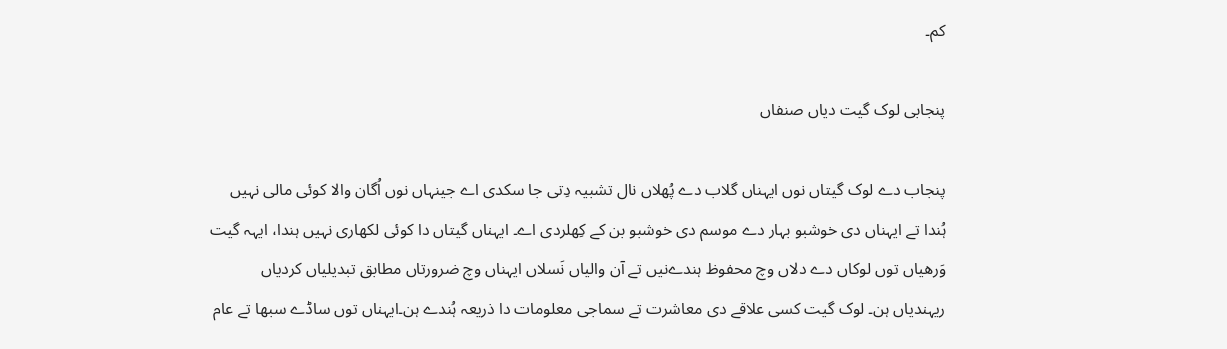کم۔

پنجابی لوک گیت دیاں صنفاں

پنجاب دے لوک گیتاں نوں ایہناں گلاب دے پُھلاں نال تشبیہ دِتی جا سکدی اے جینہاں نوں اُگان والا کوئی مالی نہیں ہُندا تے ایہناں دی خوشبو بہار دے موسم دی خوشبو بن کے کِھلردی اے۔ ایہناں گیتاں دا کوئی لکھاری نہیں ہندا، ایہہ گیت وَرھیاں توں لوکاں دے دلاں وچ محفوظ ہندےنیں تے آن والیاں نَسلاں ایہناں وچ ضرورتاں مطابق تبدیلیاں کردیاں ریہندیاں ہن۔ لوک گیت کسی علاقے دی معاشرت تے سماجی معلومات دا ذریعہ ہُندے ہن۔ایہناں توں ساڈے سبھا تے عام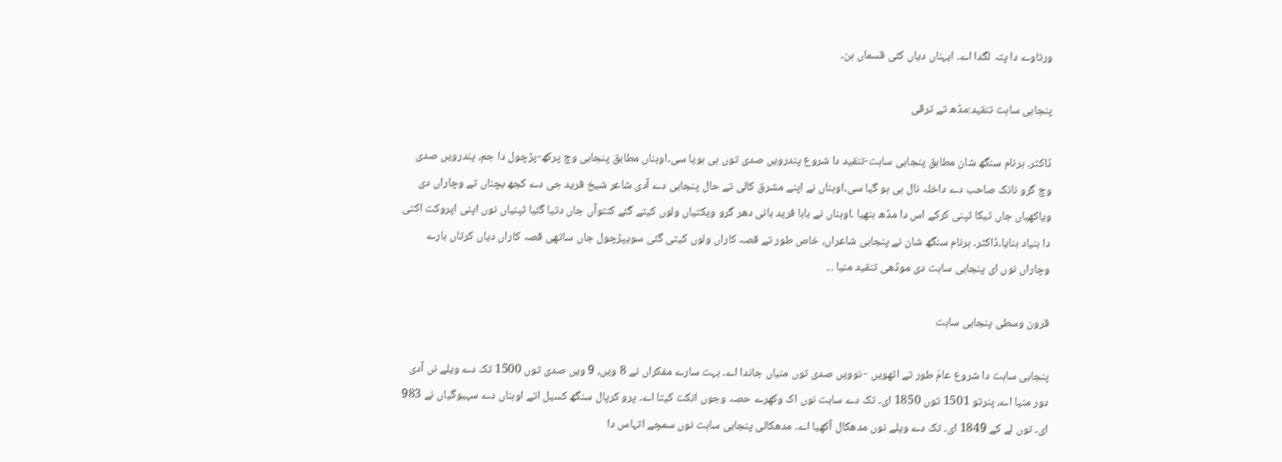ورتاوے دا پتہ لگدا اے۔ ایہناں دیاں کئی قسماں ہن۔

پنجابی ساہت تنقید:مڈھ تے ترقی

ڈاکٹر۔ ہرنام سنگھ شان مطابق پنجابی ساہت-تنقید دا شروع پندرویں صدی توں ہی ہویا سی۔اوہناں مطابق پنجابی وچ پرکھ-پڑچول دا جم، پندرویں صدی وچ گرو نانک صاحب دے داخلہ نال ہی ہو گیا سی۔اوہناں نے اپنے مشرق کالی تے حال پنجابی دے آدی شاعر شیخ فرید جی دے کجھ بچناں تے وچاراں دی ویاکھیاں جاں ٹیکا ٹپنی کرکے اس دا مڈھ بنھیا ۔اوہناں نے بابا فرید بانی دھر گرو ویکتیاں ولوں کیتے گئے کنتوآں جاں دتیا گئیا ٹپنیاں نوں اپنی اپروکت اکتی دا بنیاد بنایا۔ڈاکٹر۔ ہرنام سنگھ شان نے پنجابی شاعراں، خاص طور تے قصہ کاراں ولوں کیتی گئی سویپڑچول جاں ساتھی قصہ کاراں دیاں کرتاں بارے وچاراں نوں ای پنجابی ساہت دی موڈھی تنقید منیا ...

قرون وسطی پنجابی ساہت

پنجابی ساہت دا شروع عامَ طور تے اٹھویں - نوویں صدی توں منیاں جاندا اے۔ بہت سارے مفکراں نے 8 ویں، 9 ویں صدی توں 1500 تک دے ویلے نں آدی دور منیا اے، پنرتو 1501 توں 1850 ای۔ تک دے ساہت نوں اک وکھرے حصہ وجوں انکت کیتا اے۔ پرو کرپال سنگھ کسیل اتے اوہناں دے سہیوگیاں نے 983 ای۔ توں لے کے 1849 ای۔ تک دے ویلے نوں مدھکال آکھیا اے۔ مدھکالی پنجابی ساہت نوں سمچے اتہاس دا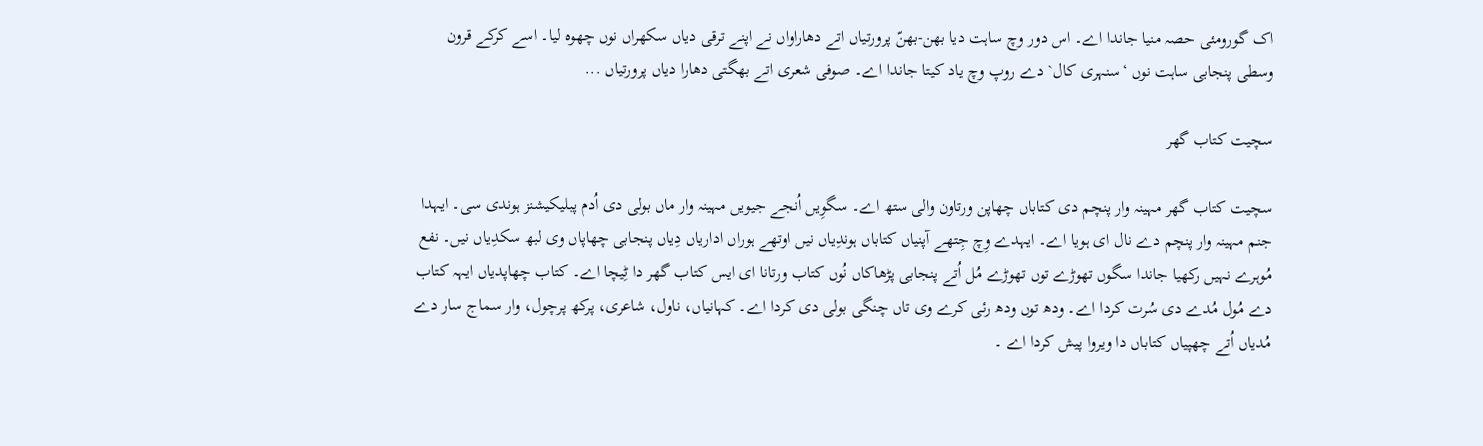اک گورومئی حصہ منیا جاندا اے۔ اس دور وچ ساہت دیا بھن-بھنّ پرورتیاں اتے دھاراواں نے اپنے ترقی دیاں سکھراں نوں چھوہ لیا۔ اسے کرکے قرون وسطی پنجابی ساہت نوں ‘سنہری کال` دے روپ وچ یاد کیتا جاندا اے۔ صوفی شعری اتے بھگتی دھارا دیاں پرورتیاں ...

سچیت کتاب گھر

سچیت کتاب گھر مہینہ وار پنچم دی کتاباں چھاپن ورتاون والی ستھ اے۔ سگوِیں اُنجے جیویں مہینہ وار ماں بولی دی اُدم پبلیکیشنز ہوندی سی۔ ایہدا جنم مہینہ وار پنچم دے نال ای ہویا اے۔ ایہدے وِچ جِتھے آپنیاں کتاباں ہوندِیاں نیں اوتھے ہوراں ادارياں دِیاں پنجابی چھاپاں وی لبھ سکدِیاں نیں۔ نفع مُوہرے نہیں رکھیا جاندا سگوں تھوڑے توں تھوڑے مُل اُتے پنجابی پڑھاکاں نُوں کتاب ورتانا ای ایس کتاب گھر دا ٹِیچا اے۔ کتاب چھاپدیاں ایہہ کتاب دے مُول مُدے دی سُرت کردا اے۔ ودھ توں ودھ رئی کرے وی تاں چنگی بولی دی کردا اے۔ کہانیاں، ناول، شاعری، پرکھ پرچول، وار سماج سار دے مُدیاں اُتے چھپیاں کتاباں دا ویروا پیش کردا اے ۔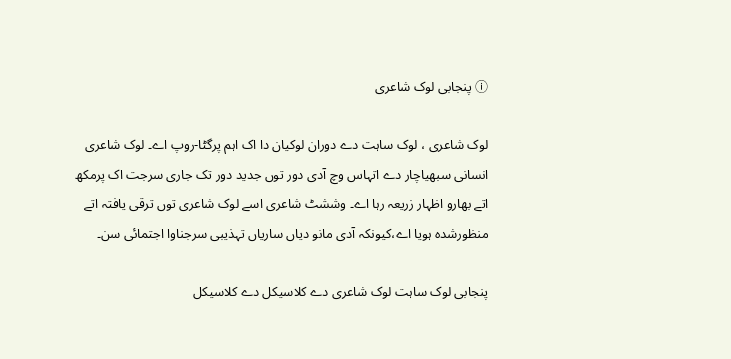ⓘ پنجابی لوک شاعری

لوک شاعری ، لوک ساہت دے دوران لوکیان دا اک اہم پرگٹا-روپ اے۔ لوک شاعری انسانی سبھیاچار دے اتہاس وچ آدی دور توں جدید دور تک جاری سرجت اک پرمکھ اتے بھارو اظہار زریعہ رہا اے۔ وششٹ شاعری اسے لوک شاعری توں ترقی یافتہ اتے منظورشدہ ہویا اے،کیونکہ آدی مانو دیاں ساریاں تہذیبی سرجناوا اجتمائی سن۔

پنجابی لوک ساہت لوک شاعری دے کلاسیکل دے کلاسیکل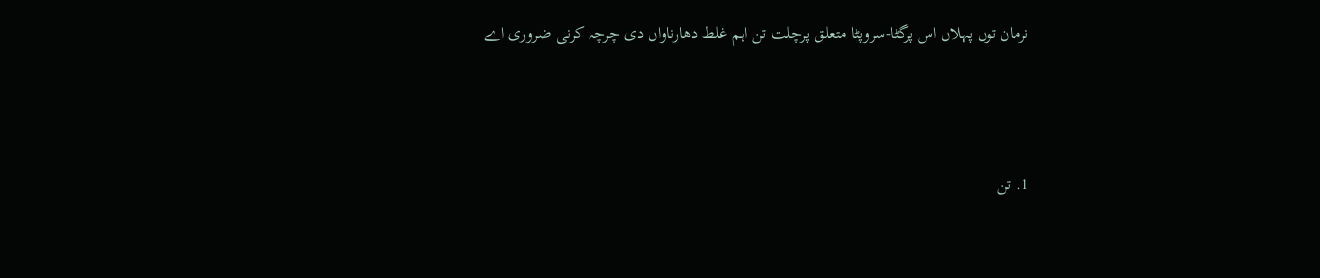نرمان توں پہلاں اس پرگٹا-سروپٹا متعلق پرچلت تن اہم غلط دھارناواں دی چرچہ کرنی ضروری اے



1. تن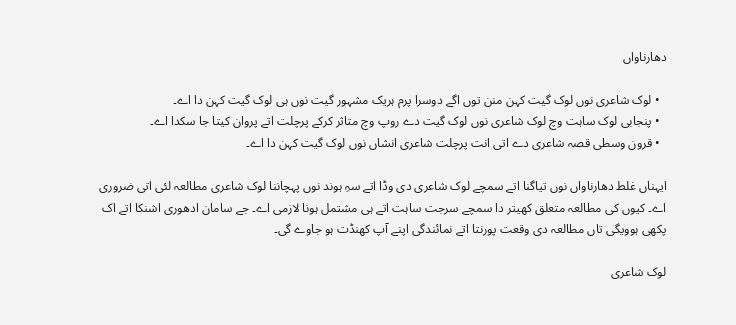دھارناواں

  • لوک شاعری نوں لوک گیت کہن منن توں اگے دوسرا پرم ہریک مشہور گیت نوں ہی لوک گیت کہن دا اے۔
  • پنجابی لوک ساہت وچ لوک شاعری نوں لوک گیت دے روپ وچ متاثر کرکے پرچلت اتے پروان کیتا جا سکدا اے۔
  • قرون وسطی قصہ شاعری دے اتی انت پرچلت شاعری انشاں نوں لوک گیت کہن دا اے۔

ایہناں غلط دھارناواں نوں تیاگنا اتے سمچے لوک شاعری دی وڈا اتے سہِ ہوند نوں پہچاننا لوک شاعری مطالعہ لئی اتی ضروری اے۔ کیوں کی مطالعہ متعلق کھیتر دا سمچے سرجت ساہت اتے ہی مشتمل ہونا لازمی اے۔ جے سامان ادھوری اشنکا اتے اک پکھی ہوویگی تاں مطالعہ دی وقعت پورنتا اتے نمائندگی اپنے آپ کھنڈت ہو جاوے گی۔

لوک شاعری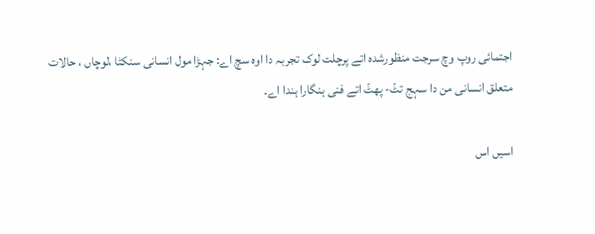اجتمائی روپ وچ سرجت منظورشدہ اتے پرچلت لوک تجربہ دا اوہ سچ اے: جہڑا مول انسانی سنکٹا ،لوچاں ، حالات متعلق انسانی من دا سہج تٹّ- پھٹّ اتے فنی ہنگارا ہندا اے۔

اسیں اس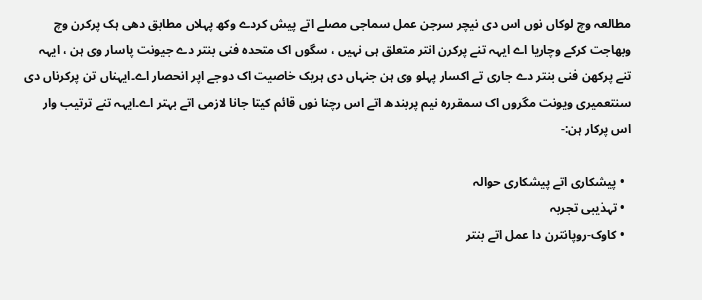مطالعہ وچ لوکاں نوں اس دی نیچر سرجن عمل سماجی مصلے اتے پیش کردے وکھ پہلاں مطابق دھی ہک پرکرن وچ وبھاجت کرکے وچاریا اے ایہہ تنے پرکرن انتر متعلق ہی نہیں ، سگوں اک متحدہ فنی بنتر دے جیونت پاسار وی ہن ، ایہہ تنے پرکھن فنی بنتر دے جاری تے اکسار پہلو وی ہن جنہاں دی ہریک خاصیت اک دوجے اپر انحصار اے۔ایہناں تن پرکرناں دی سنتعمیری ویونت مگروں اک سمقررہ نیم پربندھ اتے اس رچنا نوں قائم کیتا جانا لازمی اتے بہتر اے۔ایہہ تنے ترتیب وار اس پرکار ہن:-

  • پیشکاری اتے پیشکاری حوالہ
  • تہذیبی تجربہ
  • کاوک-روپانترن دا عمل اتے بنتر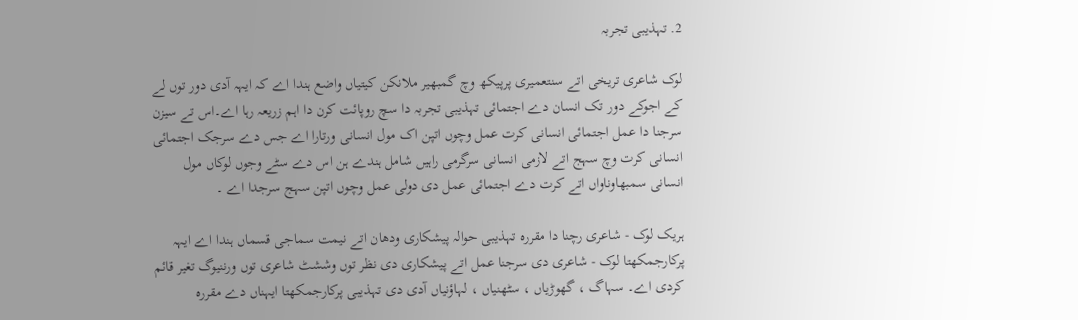2. تہذیبی تجربہ

لوک شاعری تریخی اتے سنتعمیری پرپیکھ وچ گمبھیر ملانکن کیتیاں واضع ہندا اے کہ ایہہ آدی دور توں لے کے اجوکے دور تک انسان دے اجتمائی تہذیبی تجربہ دا سچ روپائت کرن دا اہم زریعہ رہا اے۔اس تے سیزن سرجنا دا عمل اجتمائی انسانی کرت عمل وچوں اتپن اک مول انسانی ورتارا اے جس دے سرجک اجتمائی انسانی کرت وچ سہج اتے لازمی انسانی سرگرمی راہیں شامل ہندے ہن اس دے سٹے وجوں لوکاں مول انسانی سمبھاوناواں اتے کرت دے اجتمائی عمل دی دولی عمل وچوں اتپن سہج سرجدا اے ۔

ہریک لوک - شاعری رچنا دا مقررہ تہذیبی حوالہ پیشکاری ودھان اتے نیمت سماجی قسماں ہندا اے ایہہ پرکارجمکھتا لوک - شاعری دی سرجنا عمل اتے پیشکاری دی نظر توں وششٹ شاعری توں ورننیوگ تغیر قائم کردی اے۔ سہاگ ، گھوڑیاں ، سٹھنیاں ، لہاؤنیاں آدی دی تہذیبی پرکارجمکھتا ایہناں دے مقررہ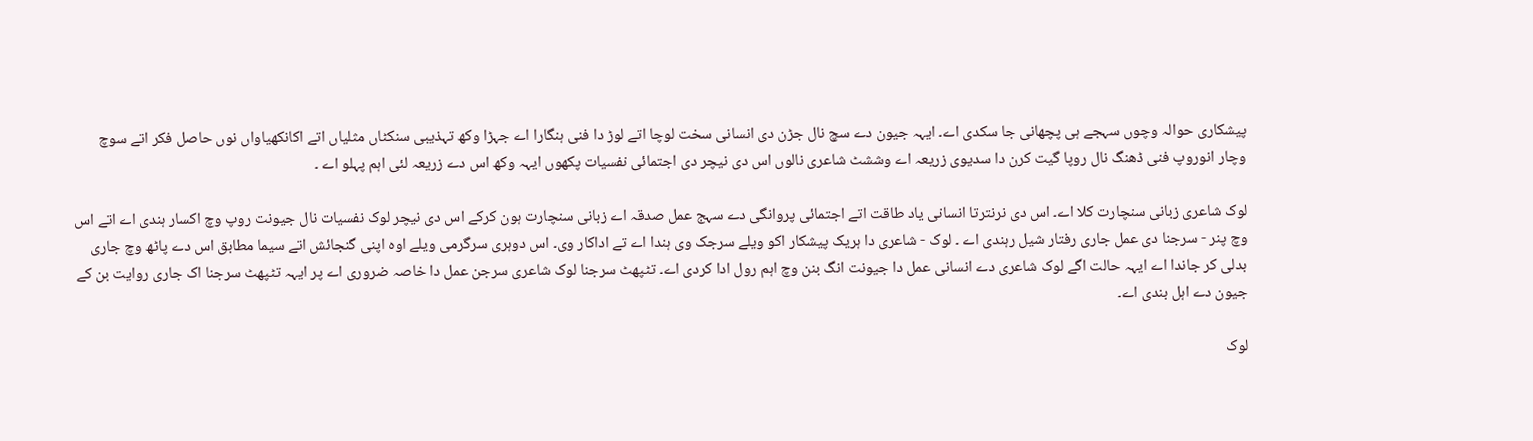پیشکاری حوالہ وچوں سہجے ہی پچھانی جا سکدی اے۔ ایہہ جیون دے سچ نال جڑن دی انسانی سخت لوچا اتے لوڑ دا فنی ہنگارا اے جہڑا وکھ تہذیبی سنکٹاں مثلیاں اتے اکانکھیاواں نوں حاصل فکر اتے سوچ وچار انوروپ فنی ڈھنگ نال روپا گیت کرن دا سدیوی زریعہ اے وششٹ شاعری نالوں اس دی نیچر دی اجتمائی نفسیات پکھوں ایہہ وکھ اس دے زریعہ لئی اہم پہلو اے ۔

لوک شاعری زبانی سنچارت کلا اے۔ اس دی نرنترتا انسانی یاد طاقت اتے اجتمائی پروانگی دے سہج عمل صدقہ اے زبانی سنچارت ہون کرکے اس دی نیچر لوک نفسیات نال جیونت روپ وچ اکسار ہندی اے اتے اس وچ پنر - سرجنا دی عمل جاری رفتار شیل رہندی اے ۔ لوک - شاعری دا ہریک پیشکار اکو ویلے سرجک وی ہندا اے تے اداکار وی۔ اس دوہری سرگرمی ویلے اوہ اپنی گنجائش اتے سیما مطابق اس دے پاٹھ وچ جاری بدلی کر جاندا اے ایہہ حالت اگے لوک شاعری دے انسانی عمل دا جیونت انگ بنن وچ اہم رول ادا کردی اے۔ تٹپھٹ سرجنا لوک شاعری سرجن عمل دا خاصہ ضروری اے پر ایہہ تٹپھٹ سرجنا اک جاری روایت بن کے جیون دے اہل بندی اے۔

لوک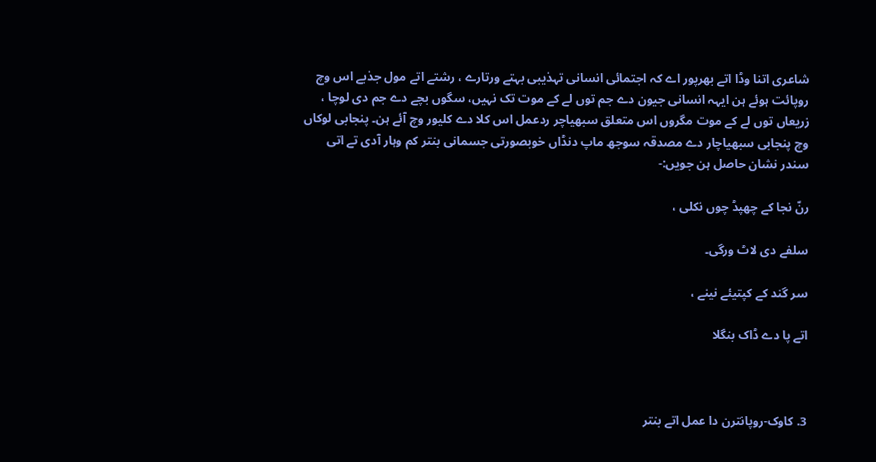شاعری اتنا وڈا اتے بھرپور اے کہ اجتمائی انسانی تہذیبی بہتے ورتارے ، رشتے اتے مول جذبے اس وچ روپائت ہوئے ہن ایہہ انسانی جیون دے جم توں لے کے موت تک نہیں، سگوں بچے دے جم دی لوچا ، زریعاں توں لے کے موت مگروں اس متعلق سبھیاچر ردعمل اس کلا دے کلیور وچ آئے ہن۔ پنجابی لوکاں وچ پنجابی سبھیاچار دے مصدقہ سوجھ ماپ دنڈاں خوبصورتی جسمانی بنتر کم وہار آدی تے اتی سندر نشان حاصل ہن جویں:-

رنّ نجا کے چھپڈ چوں نکلی ،

سلفے دی لاٹ ورگی۔

سر گند کے کپتیئے نینے ،

اتے پا دے ڈاک بنگلا



3. کاوک-روپانترن دا عمل اتے بنتر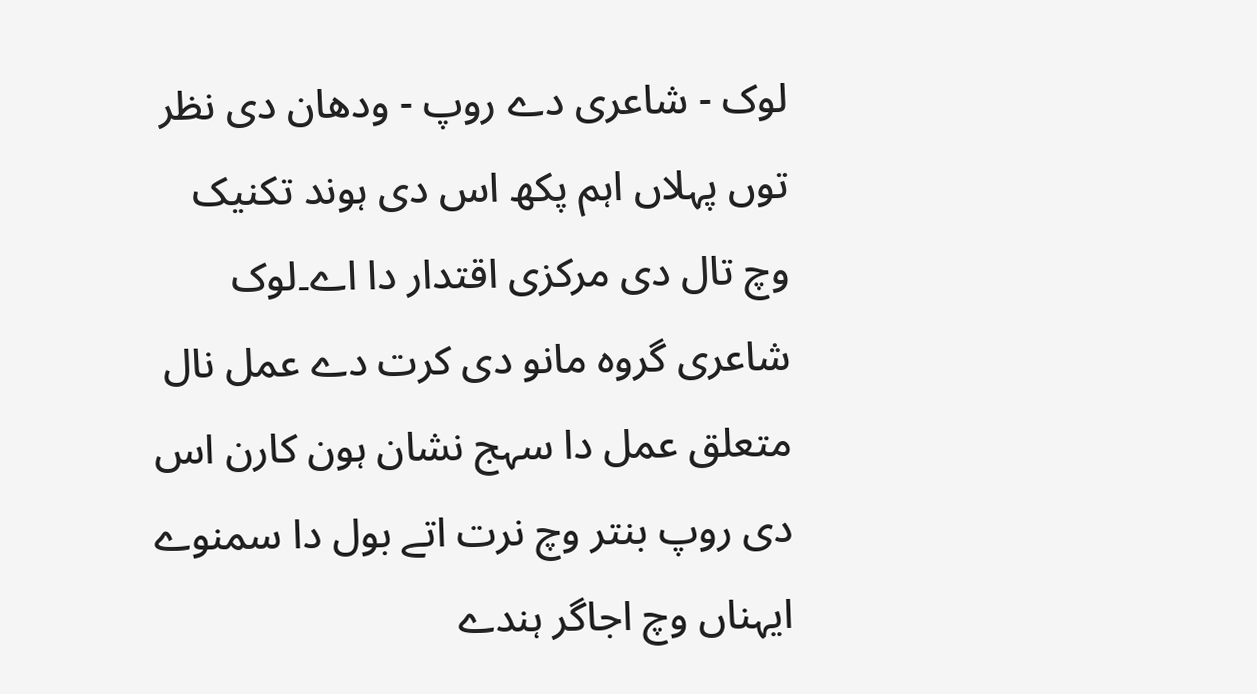لوک - شاعری دے روپ - ودھان دی نظر توں پہلاں اہم پکھ اس دی ہوند تکنیک وچ تال دی مرکزی اقتدار دا اے۔لوک شاعری گروہ مانو دی کرت دے عمل نال متعلق عمل دا سہج نشان ہون کارن اس دی روپ بنتر وچ نرت اتے بول دا سمنوے ایہناں وچ اجاگر ہندے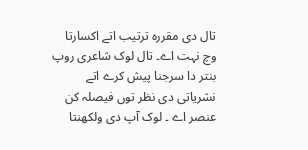تال دی مقررہ ترتیب اتے اکسارتا وچ نہت اے۔ تال لوک شاعری روپ بنتر دا سرجنا پیش کرے اتے نشریاتی دی نظر توں فیصلہ کن عنصر اے ۔ لوک آپ دی ولکھنتا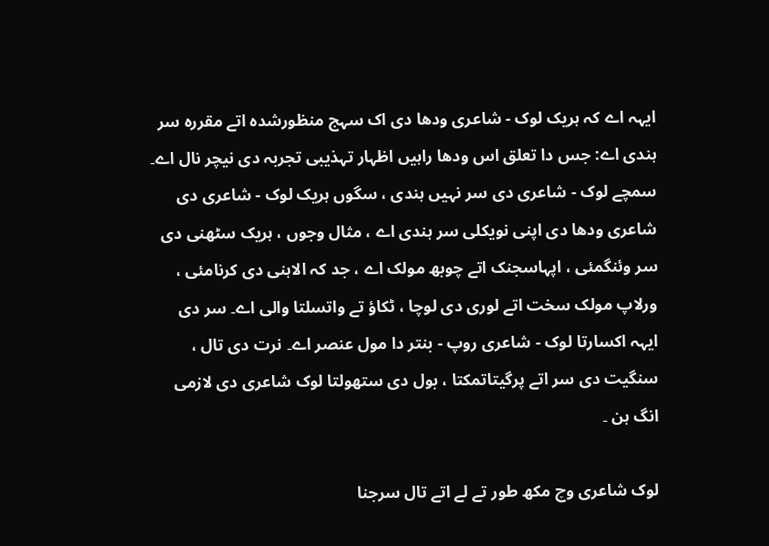ایہہ اے کہ ہریک لوک - شاعری ودھا دی اک سہج منظورشدہ اتے مقررہ سر ہندی اے: جس دا تعلق اس ودھا راہیں اظہار تہذیبی تجربہ دی نیچر نال اے۔ سمچے لوک - شاعری دی سر نہیں ہندی ، سگوں ہریک لوک - شاعری دی شاعری ودھا دی اپنی نویکلی سر ہندی اے ، مثال وجوں ، ہریک سٹھنی دی سر وئنگمئی ، اپہاسجنک اتے چوبھ مولک اے ، جد کہ الاہنی دی کرنامئی ، ورلاپ مولک سخت اتے لوری دی لوچا ، ٹکاؤ تے واتسلتا والی اے۔ سر دی ایہہ اکسارتا لوک - شاعری روپ - بنتر دا مول عنصر اے۔ نرت دی تال ، سنگیت دی سر اتے پرگیتاتمکتا ، بول دی ستھولتا لوک شاعری دی لازمی انگ ہن ۔

لوک شاعری وچ مکھ طور تے لے اتے تال سرجنا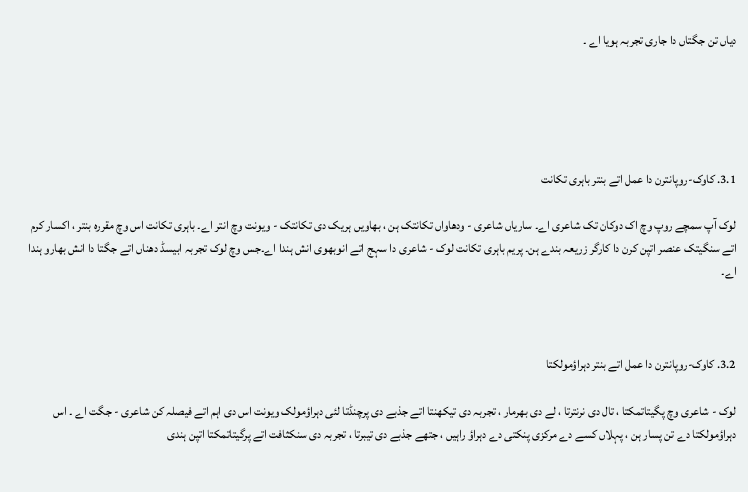دیاں تن جگتاں دا جاری تجربہ ہویا اے ۔





3.1. کاوک-روپانترن دا عمل اتے بنتر باہری تکانت

لوک آپ سمچے روپ وچ اک دوکان تک شاعری اے۔ ساریاں شاعری - ودھاواں تکانتک ہن ، بھاویں ہریک دی تکانتک - ویونت وچ انتر اے۔ باہری تکانت اس وچ مقررہ بنتر ، اکسار کرم اتے سنگیتک عنصر اتپن کرن دا کارگر زریعہ بندے ہن۔ پریم باہری تکانت لوک - شاعری دا سہج اتے انوبھوی انش ہندا اے۔جس وچ لوک تجربہ ابیسڈ دھناں اتے جگتا دا انش بھارو ہندا اے۔



3.2. کاوک-روپانترن دا عمل اتے بنتر دہراؤمولکتا

لوک - شاعری وچ پگیتاتمکتا ، تال دی نرنترتا ، لے دی بھرمار ، تجربہ دی تیکھنتا اتے جذبے دی پرچنڈتا لئی دہراؤمولک ویونت اس دی اہم اتے فیصلہ کن شاعری - جگت اے ۔ اس دہراؤمولکتا دے تن پسار ہن ، پہلاں کسے دے مرکزی پنکتی دے دہراؤ راہیں ، جتھے جذبے دی تیبرتا ، تجربہ دی سنکثافت اتے پرگیتاتمکتا اتپن ہندی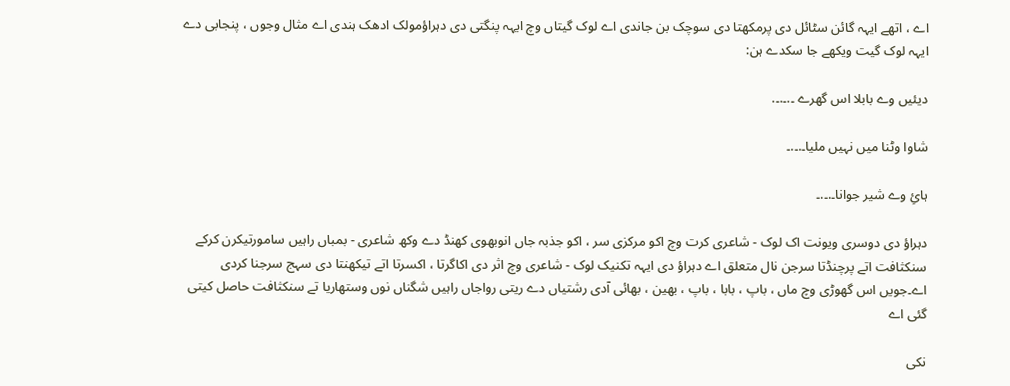اے ، اتھے ایہہ گائن سٹائل دی پرمکھتا دی سوچک بن جاندی اے لوک گیتاں وچ ایہہ پنگتی دی دہراؤمولک ادھک ہندی اے مثال وجوں ، پنجابی دے ایہہ لوک گیت ویکھے جا سکدے ہن:

دیئیں وے بابلا اس گھرے ۔.۔.۔.

شاوا وٹنا میں نہیں ملیا۔.۔.۔

ہائِ وے شیر جوانا۔.۔.۔

دہراؤ دی دوسری ویونت اک لوک - شاعری کرت وچ اکو مرکزی سر ، اکو جذبہ جاں انوبھوی کھنڈ دے وکھ شاعری - بمباں راہیں سامورتیکرن کرکے سنکثافت اتے پرچنڈتا سرجن نال متعلق اے دہراؤ دی ایہہ تکنیک لوک - شاعری وچ اثر دی اکاگرتا ، اکسرتا اتے تیکھنتا دی سہج سرجنا کردی اے۔جویں اس گھوڑی وچ ماں ، باپ ، بابا ، باپ ، بھین ، بھائی آدی رشتیاں دے ریتی رواجاں راہیں شگناں نوں وستھاریا تے سنکثافت حاصل کیتی گئی اے

نکی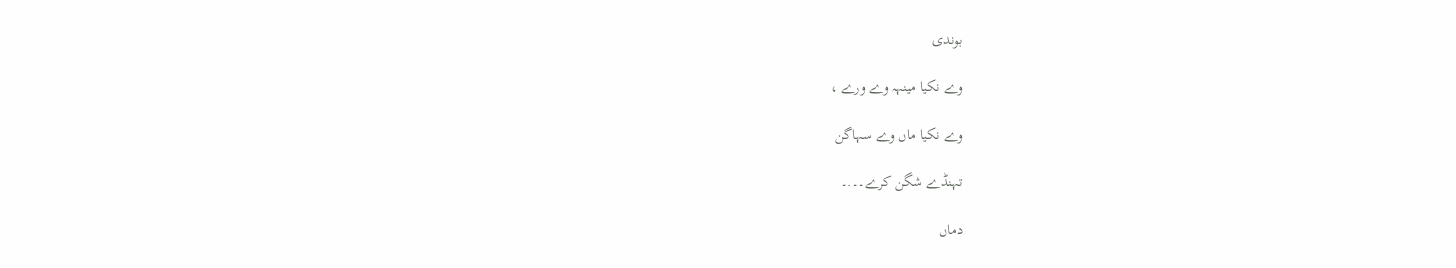بوندی

وے نکیا مینہہ وے ورے ،

وے نکیا ماں وے سہاگن

تہنڈے شگن کرے۔۔.۔

دماں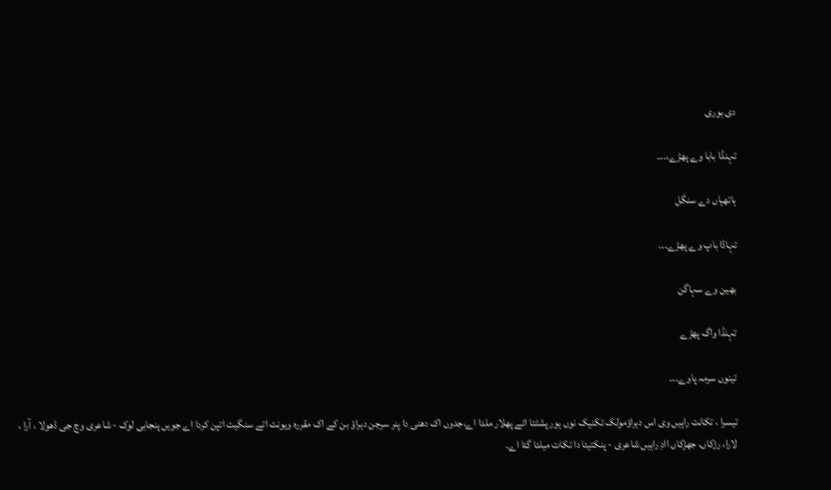دی بوری

تہنڈا بابا وے پھڑے،۔.۔

ہاتھیاں دے سنگل

تہاڈا باپ وے پھڑے۔.۔

بھین وے سہاگن

تہنڈا واگ پھڑے

تینوں سرمہ پاوے۔.۔

تیسرا ، تکانت راہیں وی اس دہراؤمولک تکنیک نوں ہور پشٹتا اتے پھلار ملدا اے،جدوں اک دھنی دا پنر سرجن دہراؤ بن کے اک مقررہ ویونت اتے سنگیت اتپن کردا اے جویں پنجابی لوک - شاعری وچ جی ڈھولا ، آرا ، لارا، رڑکاں، جھڑکاں اادِ راہیں شاعری - پنکتیئا دا تکات میلئا گئا اے۔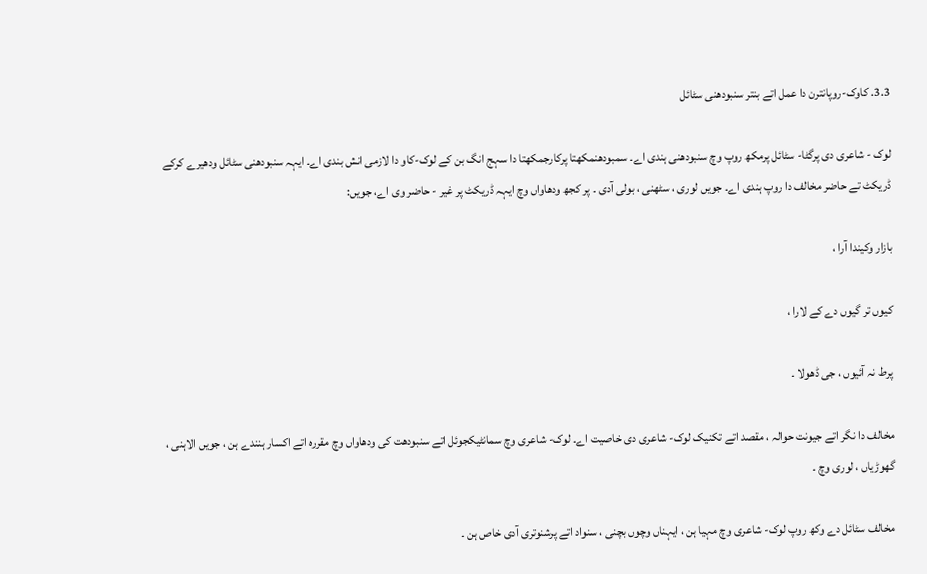3.3. کاوک-روپانترن دا عمل اتے بنتر سنبودھنی سٹائل

لوک - شاعری دی پرگٹا- سٹائل پرمکھ روپ وچ سنبودھنی ہندی اے۔ سمبودھنمکھتا پرکارجمکھتا دا سہج انگ بن کے لوک-کاو دا لازمی انش بندی اے۔ ایہہ سنبودھنی سٹائل ودھیرے کرکے ڈریکٹ تے حاضر مخالف دا روپ ہندی اے۔ جویں لوری ، سٹھنی ، بولی آدی ۔ پر کجھ ودھاواں وچ ایہہ ڈریکٹ پر غیر - حاضر وی اے، جویں:

بازار وکیندا آرا ،

کیوں تر گیوں دے کے لارا ،

پرط نہ آئیوں ، جی ڈھولا ۔

مخالف دا نگر اتے جیونت حوالہ ، مقصد اتے تکنیک لوک- شاعری دی خاصیت اے۔ لوک- شاعری وچ سمانٹیکجوئل اتے سنبودھت کی ودھاواں وچ مقررہ اتے اکسار ہنندے ہن ، جویں الاہنی ، گھوڑیاں ، لوری وچ ۔

مخالف سٹائل دے وکھ روپ لوک- شاعری وچ مہیا ہن ، ایہناں وچوں بچنی ، سنواد اتے پرشنوتری آدی خاص ہن ۔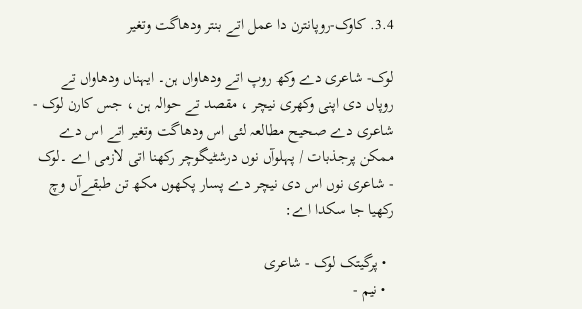3.4. کاوک-روپانترن دا عمل اتے بنتر ودھاگت وتغیر

لوک- شاعری دے وکھ روپ اتے ودھاواں ہن۔ ایہناں ودھاواں تے روپاں دی اپنی وکھری نیچر ، مقصد تے حوالہ ہن ، جس کارن لوک - شاعری دے صحیح مطالعہ لئی اس ودھاگت وتغیر اتے اس دے ممکن پرجذبات / پہلوآں نوں درشٹیگوچر رکھنا اتی لازمی اے ۔لوک - شاعری نوں اس دی نیچر دے پسار پکھوں مکھ تن طبقےآں وچ رکھیا جا سکدا اے:

  • پرگیتک لوک - شاعری
  • نیم -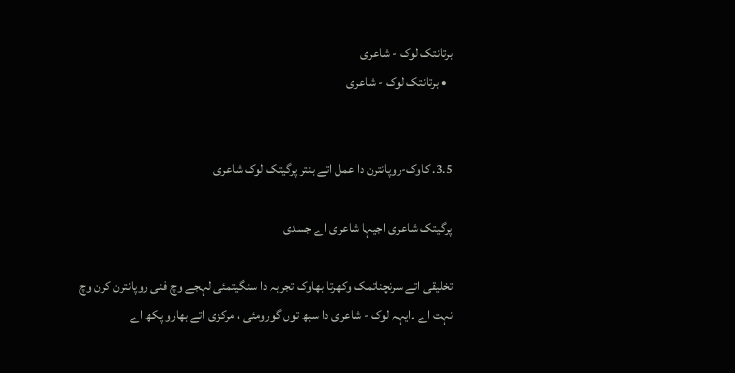برتانتک لوک - شاعری
  • برتانتک لوک - شاعری


3.5. کاوک-روپانترن دا عمل اتے بنتر پرگیتک لوک شاعری

پرگیتک شاعری اجیہا شاعری اے جسدی

تخلیقی اتے سرنچناتمک وکھرتا بھاوک تجربہ دا سنگیتمئی لہجے وچ فنی روپانترن کرن وچ نہت اے ۔ایہہ لوک - شاعری دا سبھ توں گورومئی ، مرکزی اتے بھارو پکھ اے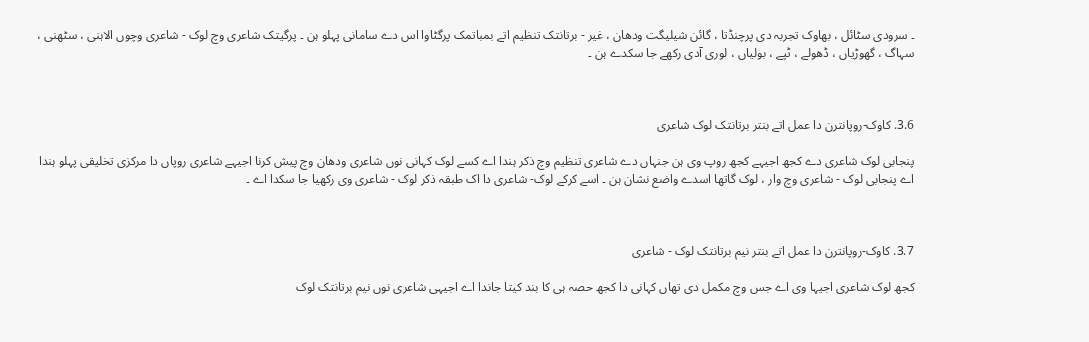۔ سرودی سٹائل ، بھاوک تجربہ دی پرچنڈتا ، گائن شیلیگت ودھان ، غیر - برتانتک تنظیم اتے بمباتمک پرگٹاوا اس دے سامانی پہلو ہن ۔ پرگیتک شاعری وچ لوک - شاعری وچوں الاہنی ، سٹھنی ، سہاگ ، گھوڑیاں ، ڈھولے ، ٹپے ، بولیاں ، لوری آدی رکھے جا سکدے ہن ۔



3.6. کاوک-روپانترن دا عمل اتے بنتر برتانتک لوک شاعری

پنجابی لوک شاعری دے کجھ اجیہے کجھ روپ وی ہن جنہاں دے شاعری تنظیم وچ ذکر ہندا اے کسے لوک کہانی نوں شاعری ودھان وچ پیش کرنا اجیہے شاعری روپاں دا مرکزی تخلیقی پہلو ہندا اے پنجابی لوک - شاعری وچ وار ، لوک گاتھا اسدے واضع نشان ہن ۔ اسے کرکے لوک- شاعری دا اک طبقہ ذکر لوک - شاعری وی رکھیا جا سکدا اے ۔



3.7. کاوک-روپانترن دا عمل اتے بنتر نیم برتانتک لوک - شاعری

کجھ لوک شاعری اجیہا وی اے جس وچ مکمل دی تھاں کہانی دا کجھ حصہ ہی کا بند کیتا جاندا اے اجیہی شاعری نوں نیم برتانتک لوک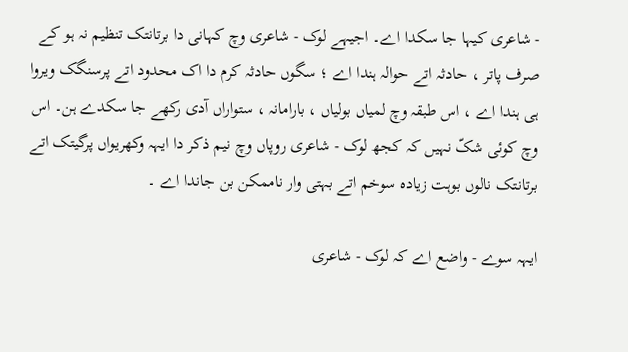- شاعری کیہا جا سکدا اے۔ اجیہے لوک - شاعری وچ کہانی دا برتانتک تنظیم نہ ہو کے صرف پاتر ، حادثہ اتے حوالہ ہندا اے ؛ سگوں حادثہ کرم دا اک محدود اتے پرسنگک ویروا ہی ہندا اے ، اس طبقہ وچ لمیاں بولیاں ، بارامانہ ، ستواراں آدی رکھے جا سکدے ہن۔ اس وچ کوئی شکّ نہیں کہ کجھ لوک - شاعری روپاں وچ نیم ذکر دا ایہہ وکھریواں پرگیتک اتے برتانتک نالوں بوہت زیادہ سوخم اتے بہتی وار ناممکن بن جاندا اے ۔

ایہہ سوے - واضع اے کہ لوک - شاعری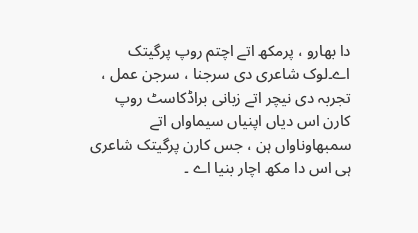دا بھارو ، پرمکھ اتے اچتم روپ پرگیتک اے۔لوک شاعری دی سرجنا ، سرجن عمل ، تجربہ دی نیچر اتے زبانی براڈکاسٹ روپ کارن اس دیاں اپنیاں سیماواں اتے سمبھاوناواں ہن ، جس کارن پرگیتک شاعری ہی اس دا مکھ اچار بنیا اے ۔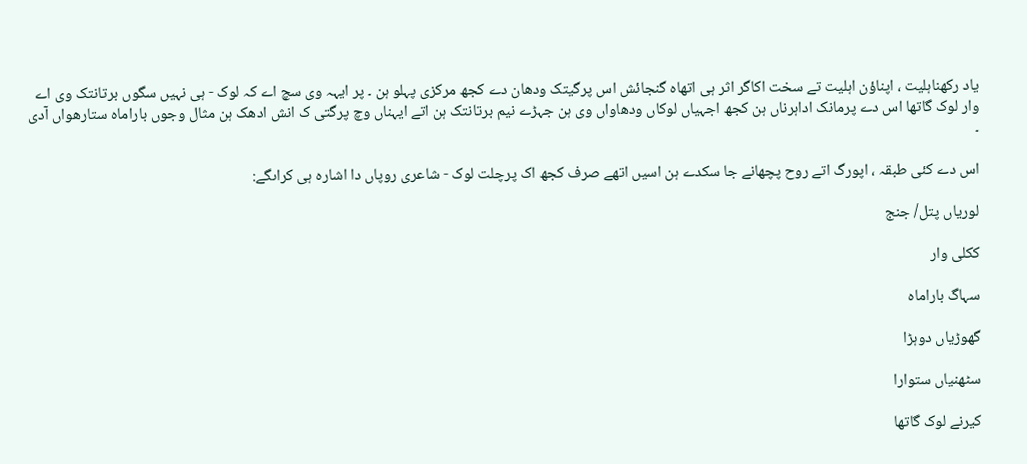یاد رکھناہلیت ، اپناؤن اہلیت تے سخت اکاگر اثر ہی اتھاہ گنجائش اس پرگیتک ودھان دے کجھ مرکزی پہلو ہن ۔ پر ایہہ وی سچ اے کہ لوک - ہی نہیں سگوں برتانتک وی اے وار لوک گاتھا اس دے پرمانک اداہرناں ہن کجھ اجہیاں لوکاں ودھاواں وی ہن جہڑے نیم برتانتک ہن اتے ایہناں وچ پرگتی ک انش ادھک ہن مثال وجوں باراماہ ستارھواں آدی ۔

اس دے کئی طبقہ ، اپورگ اتے روح پچھانے جا سکدے ہن اسیں اتھے صرف کجھ اک پرچلت لوک - شاعری روپاں دا اشارہ ہی کراںگے:

لوریاں پتل/ جنج

ککلی وار

سہاگ باراماہ

گھوڑیاں دوہڑا

سٹھنیاں ستوارا

کیرنے لوک گاتھا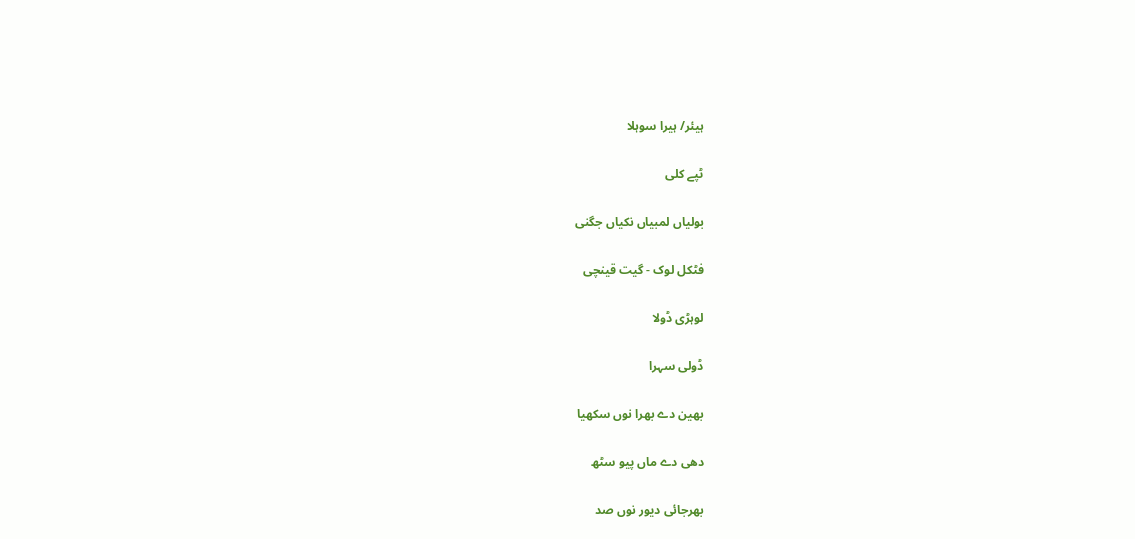ہیئر/ ہیرا سوہلا

ٹپے کلی

بولیاں لمبیاں نکیاں جگنی

فٹکل لوک - گیت قینچی

لوہڑی ڈولا

ڈولی سہرا

بھین دے بھرا نوں سکھیا

دھی دے ماں پیو سٹھ

بھرجائی دیور نوں صد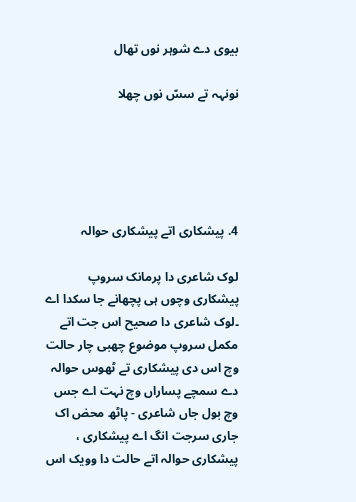بیوی دے شوہر نوں تھال

نونہہ تے سسّ نوں چھلا





4. پیشکاری اتے پیشکاری حوالہ

لوک شاعری دا پرمانک سروپ پیشکاری وچوں ہی پچھانے جا سکدا اے ۔لوک شاعری دا صحیح اس جت اتے مکمل سروپ موضوع چھبی چار حالت وچ اس دی پیشکاری تے ٹھوس حوالہ دے سمچے پساراں وچ نہت اے جس وچ بول جاں شاعری - پاٹھ محض اک جاری سرجت انگ اے پیشکاری ، پیشکاری حوالہ اتے حالت دا وویک اس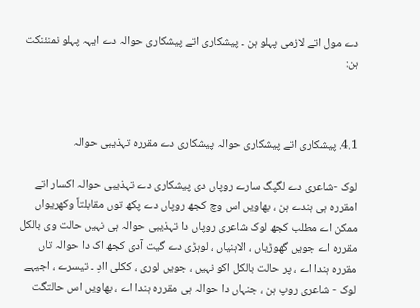دے مول اتے لازمی پہلو ہن ۔ پیشکاری اتے پیشکاری حوالہ دے ایہہ پہلو نمنئنکت ہن:



4.1. پیشکاری اتے پیشکاری حوالہ پیشکاری دے مقررہ تہذیبی حوالہ

لوک -شاعری دے لگپگ سارے روپاں دی پیشکاری دے تہذیبی حوالہ اکسار اتے امقررہ ہی ہندے ہن ، بھاویں اس وچ کجھ روپاں دے پکھ توں مقابلتاً وکھریواں ممکن اے مطلب کجھ لوک شاعری روپاں دا تہذیبی حوالہ ہی نہیں حالت وی بالکل مقررہ اے جویں گھوڑیاں ، الاہنیاں ، لوہڑی دے گیت آدی کجھ اک دا حوالہ تاں مقررہ ہندا اے ، پر حالت بالکل اکو نہیں ، جویں لوری ، ککلی اادِ ۔ تیسرے ، اجیہے لوک - شاعری روپ ہن ، جنہاں دا حوالہ ہی مقررہ ہندا اے ، بھاویں اس حالتگت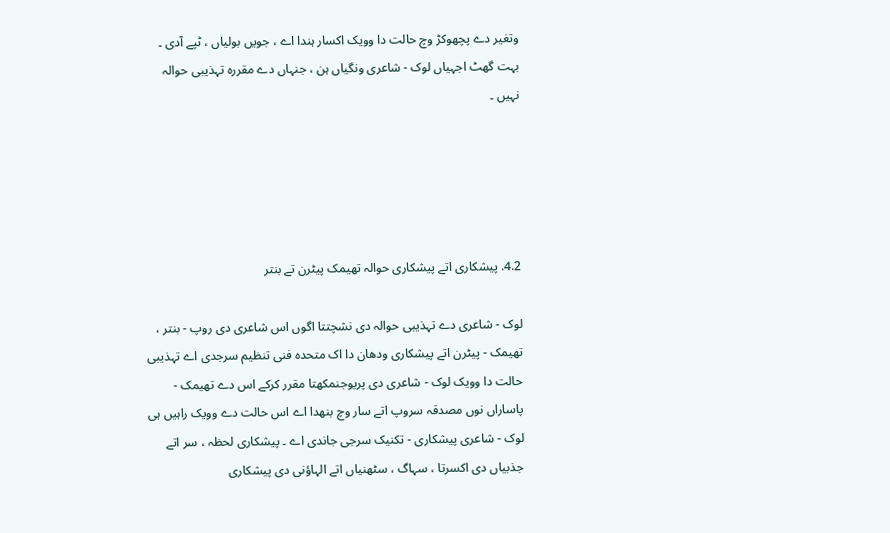وتغیر دے پچھوکڑ وچ حالت دا وویک اکسار ہندا اے ، جویں بولیاں ، ٹپے آدی ۔ بہت گھٹ اجہیاں لوک - شاعری ونگیاں ہن ، جنہاں دے مقررہ تہذیبی حوالہ نہیں ۔





4.2. پیشکاری اتے پیشکاری حوالہ تھیمک پیٹرن تے بنتر

لوک - شاعری دے تہذیبی حوالہ دی نشچتتا اگوں اس شاعری دی روپ - بنتر ، تھیمک - پیٹرن اتے پیشکاری ودھان دا اک متحدہ فنی تنظیم سرجدی اے تہذیبی حالت دا وویک لوک - شاعری دی پریوجنمکھتا مقرر کرکے اس دے تھیمک - پاساراں نوں مصدقہ سروپ اتے سار وچ بنھدا اے اس حالت دے وویک راہیں ہی لوک - شاعری پیشکاری - تکنیک سرجی جاندی اے ۔ پیشکاری لحظہ ، سر اتے جذبیاں دی اکسرتا ، سہاگ ، سٹھنیاں اتے الہاؤنی دی پیشکاری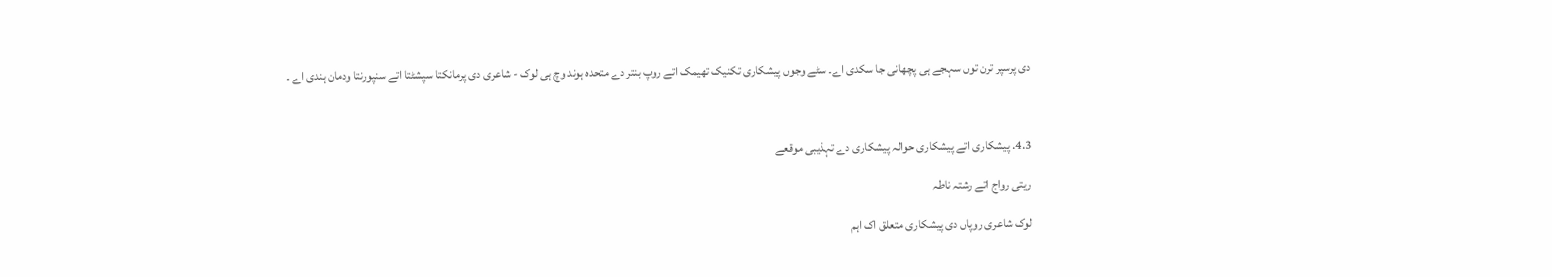دی پرسپر ترن توں سہجے ہی پچھانی جا سکدی اے۔ سٹے وجوں پیشکاری تکنیک تھیمک اتے روپ بنتر دے متحدہ ہوند وچ ہی لوک - شاعری دی پرمانکتا سپشٹتا اتے سنپورنتا ودمان ہندی اے ۔



4.3. پیشکاری اتے پیشکاری حوالہ پیشکاری دے تہذیبی موقعے

ریتی رواج اتے رشتہ ناطہ

لوک شاعری روپاں دی پیشکاری متعلق اک اہم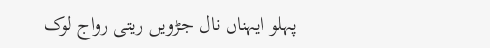پہلو ایہناں نال جڑویں ریتی رواج لوک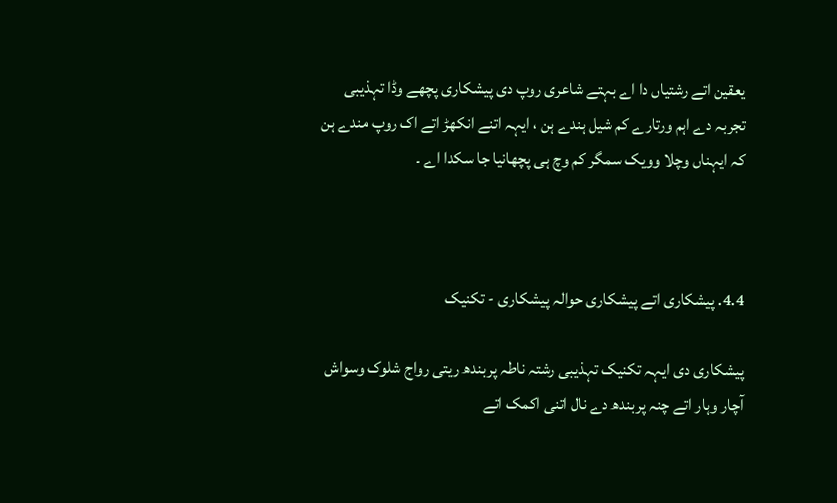یعقین اتے رشتیاں دا اے بہتے شاعری روپ دی پیشکاری پچھے وڈا تہذیبی تجربہ دے اہم ورتارے کم شیل ہندے ہن ، ایہہ اتنے انکھڑ اتے اک روپ مندے ہن کہ ایہناں وچلا وویک سمگر کم وچ ہی پچھانیا جا سکدا اے ۔



4.4. پیشکاری اتے پیشکاری حوالہ پیشکاری - تکنیک

پیشکاری دی ایہہ تکنیک تہذیبی رشتہ ناطہ پربندھ ریتی رواج شلوک وسواش آچار وہار اتے چنہ پربندھ دے نال اتنی اکمک اتے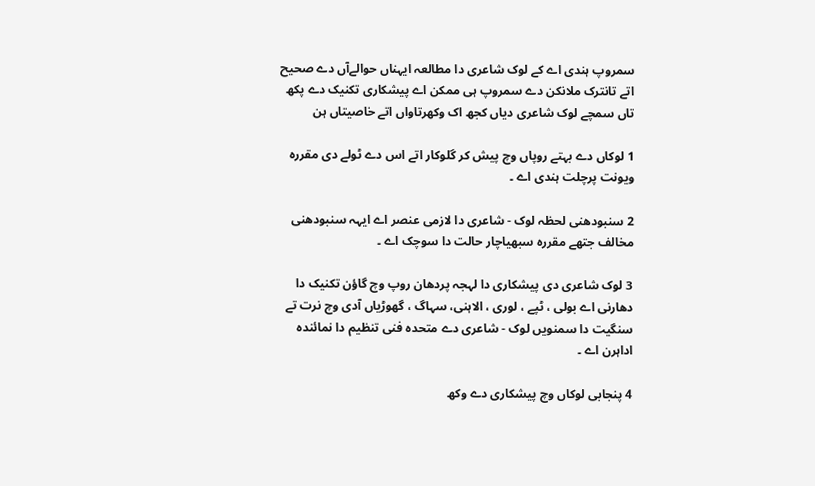سمروپ ہندی اے کے لوک شاعری دا مطالعہ ایہناں حوالےآں دے صحیح اتے تانترک ملانکن دے سمروپ ہی ممکن اے پیشکاری تکنیک دے پکھ تاں سمچے لوک شاعری دیاں کجھ اک وکھرتاواں اتے خاصیتاں ہن

1 لوکاں دے بہتے روپاں وچ پیش کر گلوکار اتے اس دے ٹولے دی مقررہ ویونت پرچلت ہندی اے ۔

2 سنبودھنی لحظہ لوک - شاعری دا لازمی عنصر اے ایہہ سنبودھنی مخالف جتھے مقررہ سبھیاچار حالت دا سوچک اے ۔

3 لوک شاعری دی پیشکاری دا لہجہ پردھان روپ وچ گاؤن تکنیک دا دھارنی اے بولی ، ٹپے ، لوری ، الاہنی، سہاگ ، گھوڑیاں آدی وچ نرت تے سنگیت دا سمنویں لوک - شاعری دے متحدہ فنی تنظیم دا نمائندہ اداہرن اے ۔

4 پنجابی لوکاں وچ پیشکاری دے وکھ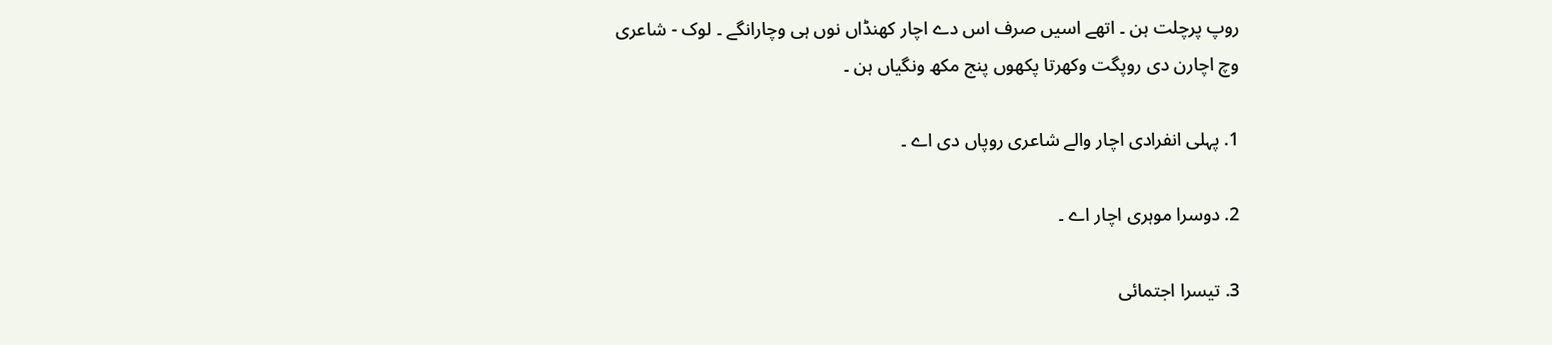روپ پرچلت ہن ۔ اتھے اسیں صرف اس دے اچار کھنڈاں نوں ہی وچارانگے ۔ لوک - شاعری وچ اچارن دی روپگت وکھرتا پکھوں پنج مکھ ونگیاں ہن ۔

1. پہلی انفرادی اچار والے شاعری روپاں دی اے ۔

2. دوسرا موہری اچار اے ۔

3. تیسرا اجتمائی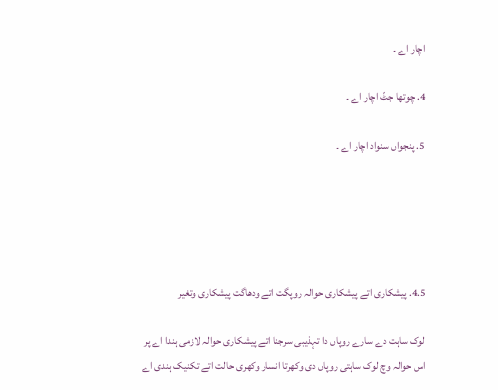اچار اے ۔

4. چوتھا جٹّ اچار اے ۔

5. پنجواں سنواد اچار اے ۔





4.5. پیشکاری اتے پیشکاری حوالہ روپگت اتے ودھاگت پیشکاری وتغیر

لوک ساہت دے سارے روپاں دا تہذیبی سرجنا اتے پیشکاری حوالہ لازمی ہندا اے پر اس حوالہ وچ لوک ساہتی روپاں دی وکھرتا انسار وکھری حالت اتے تکنیک ہندی اے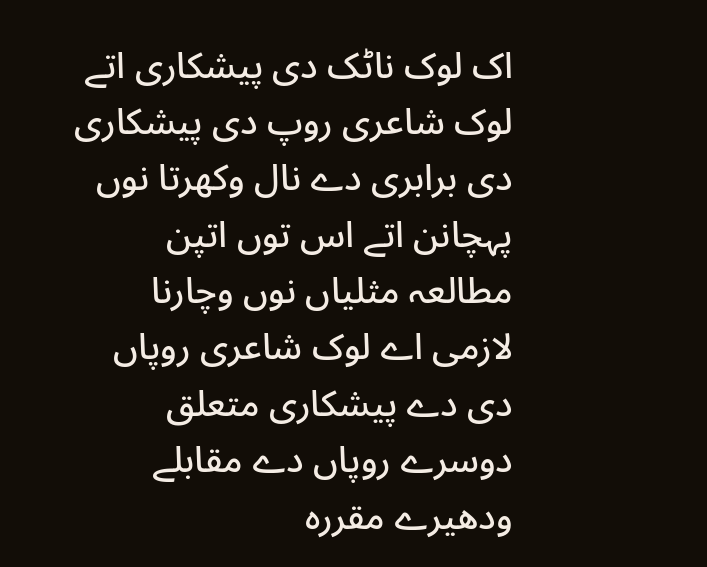اک لوک ناٹک دی پیشکاری اتے لوک شاعری روپ دی پیشکاری دی برابری دے نال وکھرتا نوں پہچانن اتے اس توں اتپن مطالعہ مثلیاں نوں وچارنا لازمی اے لوک شاعری روپاں دی دے پیشکاری متعلق دوسرے روپاں دے مقابلے ودھیرے مقررہ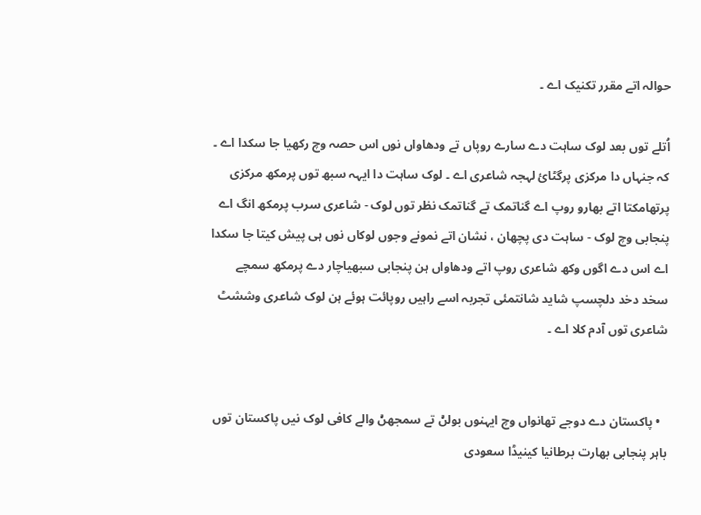حوالہ اتے مقرر تکنیک اے ۔

اُتلے توں بعد لوک ساہت دے سارے روپاں تے ودھاواں نوں اس حصہ وچ رکھیا جا سکدا اے ۔ کہ جنہاں دا مرکزی پرگٹائ لہجہ شاعری اے ۔ لوک ساہت دا ایہہ سبھ توں پرمکھ مرکزی پرتھامکتا اتے بھارو روپ اے گناتمک تے گناتمک نظر توں لوک - شاعری سرب پرمکھ انگ اے پنجابی وچ لوک - ساہت دی پچھان ، نشان اتے نمونے وجوں لوکاں نوں ہی پیش کیتا جا سکدا اے اس دے اگوں وکھ شاعری روپ اتے ودھاواں ہن پنجابی سبھیاچار دے پرمکھ سمچے سخد دخد دلچسپ شاید شانتمئی تجربہ اسے راہیں روپائت ہوئے ہن لوک شاعری وششٹ شاعری توں آدم کلا اے ۔


  • پاکستان دے دوجے تھانواں وچ ایہنوں بولݨ تے سمجھݨ والے کافی لوک نیں پاکستان توں باہر پنجابی بھارت برطانیا کینیڈا سعودی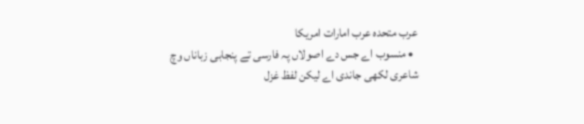عرب متحدہ عرب امارات امریکا
  • منسوب اے جس دے اصولاں پہ فارسی تے پنجابی زباناں وچ شاعری لکھی جاندی اے لیکن لفظ غزل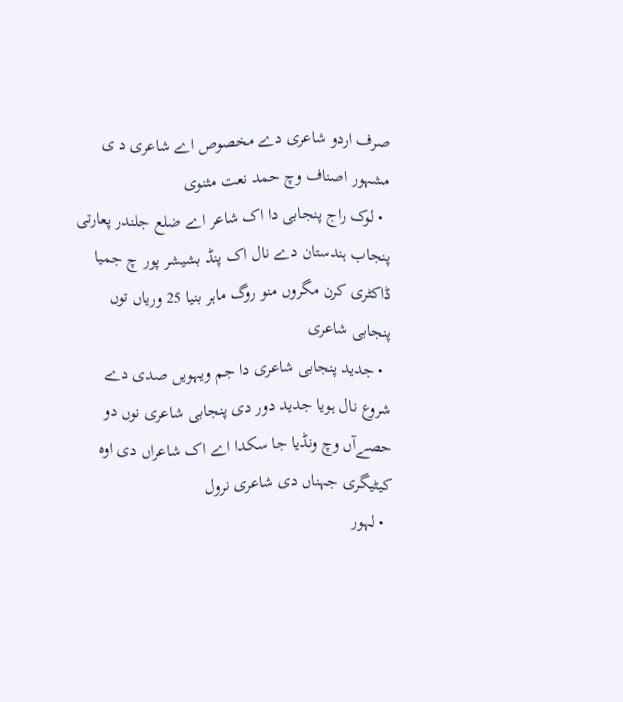صرف اردو شاعری دے مخصوص اے شاعری د ی مشہور اصناف وچ حمد نعت مثنوی
  • لوک راج پنجابی دا اک شاعر اے ضلع جلندر پعارتی پنجاب ہندستان دے نال اک پنڈ بشیشر پور چ جمیا ڈاکٹری کرن مگروں منو روگ ماہر بنیا 25 وریاں توں پنجابی شاعری
  • جدید پنجابی شاعری دا جم ویہویں صدی دے شروع نال ہویا جدید دور دی پنجابی شاعری نوں دو حصےآں وچ ونڈیا جا سکدا اے اک شاعراں دی اوہ کیٹیگری جہناں دی شاعری نرول
  • لہور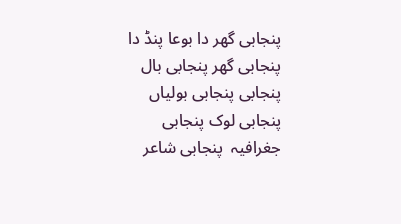پنجابی گھر دا بوعا پنڈ دا پنجابی گھر پنجابی بال پنجابی پنجابی بولیاں  پنجابی لوک پنجابی جغرافیہ  پنجابی شاعر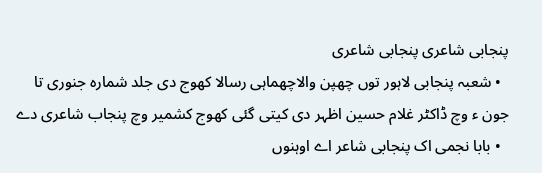پنجابی شاعری پنجابی شاعری
  • شعبہ پنجابی لاہور توں چھپن والاچھماہی رسالا کھوج دی جلد شمارہ جنوری تا جون ء وچ ڈاکٹر غلام حسین اظہر دی کیتی گئی کھوج کشمیر وچ پنجاب شاعری دے
  • بابا نجمی اک پنجابی شاعر اے اوہنوں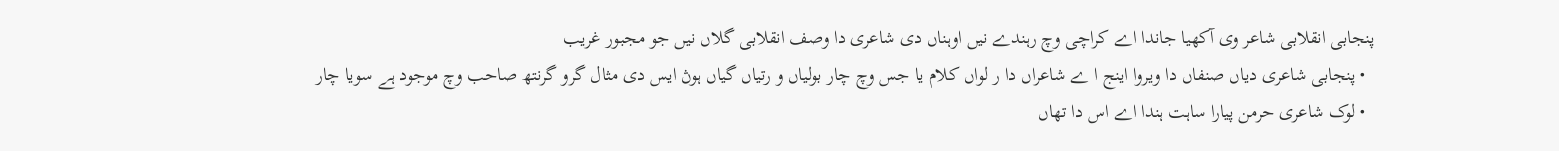پنجابی انقلابی شاعر وی آکھیا جاندا اے کراچی وچ رہندے نیں اوہناں دی شاعری دا وصف انقلابی گلاں نیں جو مجبور غریب
  • پنجابی شاعری دیاں صنفاں دا ویروا اینج ا ے شاعراں دا ر لواں کلام یا جس وچ چار بولیاں و رتیاں گیاں ہوڽ ایس دی مثال گرو گرنتھ صاحب وچ موجود ہے سویا چار
  • لوک شاعری حرمن پیارا ساہت ہندا اے اس دا تھاں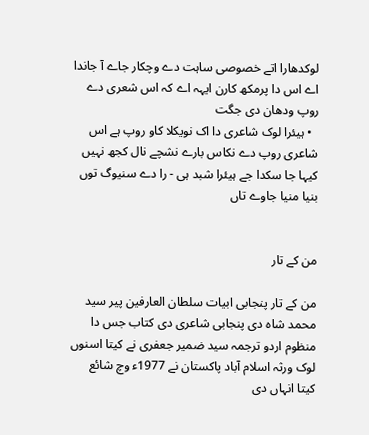لوکدھارا اتے خصوصی ساہت دے وچکار جاے آ جاندا اے اس دا پرمکھ کارن ایہہ اے کہ اس شعری دے روپ ودھان دی جگت
  • ہیئرا لوک شاعری دا اک نویکلا کاو روپ ہے اس شاعری روپ دے نکاس بارے نشچے نال کجھ نہیں کیہا جا سکدا جے ہیئرا شبد ہی - را دے سنیوگ توں بنیا منیا جاوے تاں


من کے تار

من کے تار پنجابی ابیات سلطان العارفین پیر سید محمد شاہ دی پنجابی شاعری دی کتاب جس دا منظوم اردو ترجمہ سید ضمیر جعفری نے کيتا اسنوں لوک ورثہ اسلام آباد پاکستان نے 1977ء وچ شائع کيتا انہاں دی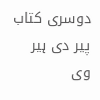دوسری کتاب پیر دی ہیر وی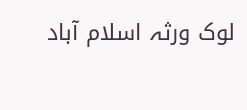لوک ورثہ اسلام آباد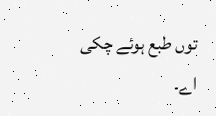توں طبع ہوئے چکی اے۔